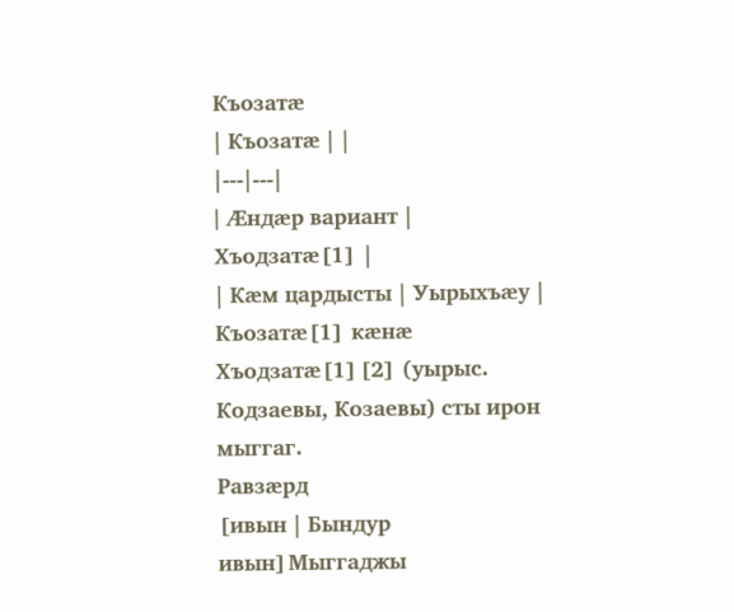Къозатæ
| Къозатæ | |
|---|---|
| Æндæр вариант | Хъодзатæ[1] |
| Кæм цардысты | Уырыхъæу |
Къозатæ[1] кæнæ Хъодзатæ[1][2] (уырыс. Кодзаевы, Козаевы) сты ирон мыггаг.
Равзæрд
[ивын | Бындур ивын]Мыггаджы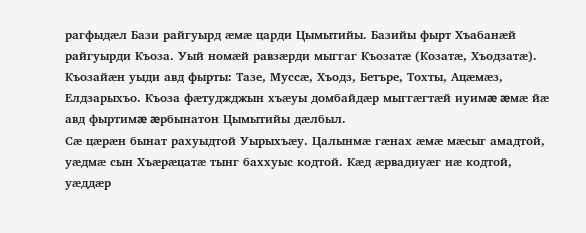рагфыдæл Бази райгуырд æмæ царди Цымытийы. Базийы фырт Хъабанæй райгуырди Къоза. Уый номæй равзæрди мыггаг Къозатæ (Козатæ, Хъодзатæ). Къозайæн уыди авд фырты: Тазе, Муссæ, Хъодз, Бетъре, Тохты, Ацæмæз, Елдзарыхъо. Къоза фæтуджджын хъæуы домбайдæр мыггæгтæй иуимæ æмæ йæ авд фыртимæ æрбынатон Цымытийы дæлбыл.
Сæ цæрæн бынат рахуыдтой Уырыхъæу. Цалынмæ гæнах æмæ мæсыг амадтой, уæдмæ сын Хъæрæцатæ тынг баххуыс кодтой. Кæд æрвадиуæг нæ кодтой, уæддæр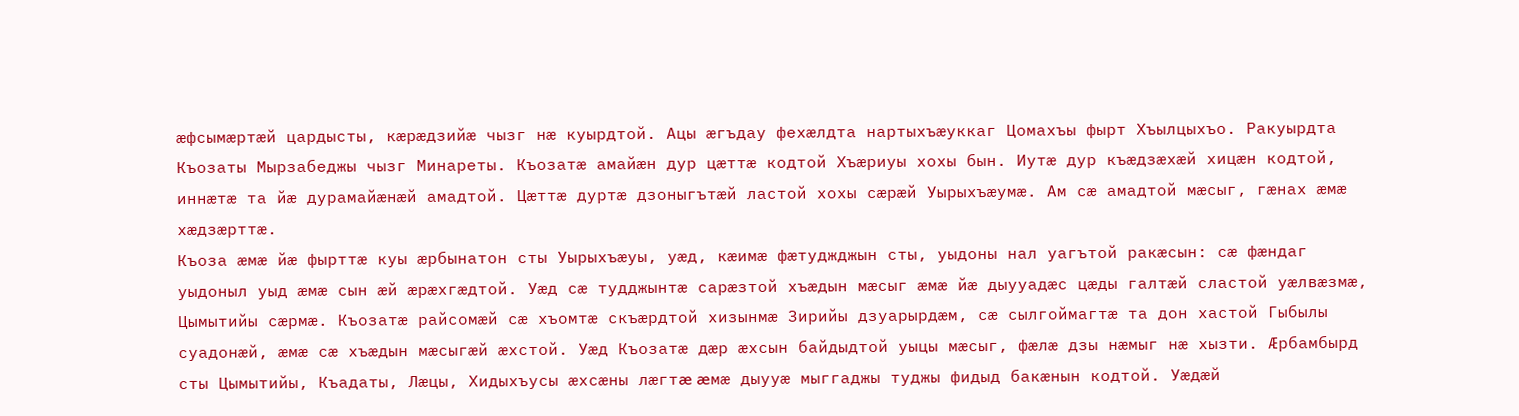æфсымæртæй цардысты, кæрæдзийæ чызг нæ куырдтой. Ацы æгъдау фехæлдта нартыхъæуккаг Цомахъы фырт Хъылцыхъо. Ракуырдта Къозаты Мырзабеджы чызг Минареты. Къозатæ амайæн дур цæттæ кодтой Хъæриуы хохы бын. Иутæ дур къæдзæхæй хицæн кодтой, иннæтæ та йæ дурамайæнæй амадтой. Цæттæ дуртæ дзоныгътæй ластой хохы сæрæй Уырыхъæумæ. Ам сæ амадтой мæсыг, гæнах æмæ хæдзæрттæ.
Къоза æмæ йæ фырттæ куы æрбынатон сты Уырыхъæуы, уæд, кæимæ фæтуджджын сты, уыдоны нал уагътой ракæсын: сæ фæндаг уыдоныл уыд æмæ сын æй æрæхгæдтой. Уæд сæ тудджынтæ сарæзтой хъæдын мæсыг æмæ йæ дыууадæс цæды галтæй сластой уæлвæзмæ, Цымытийы сæрмæ. Къозатæ райсомæй сæ хъомтæ скъæрдтой хизынмæ Зирийы дзуарырдæм, сæ сылгоймагтæ та дон хастой Гыбылы суадонæй, æмæ сæ хъæдын мæсыгæй æхстой. Уæд Къозатæ дæр æхсын байдыдтой уыцы мæсыг, фæлæ дзы нæмыг нæ хызти. Æрбамбырд сты Цымытийы, Къадаты, Лæцы, Хидыхъусы æхсæны лæгтæ æмæ дыууæ мыггаджы туджы фидыд бакæнын кодтой. Уæдæй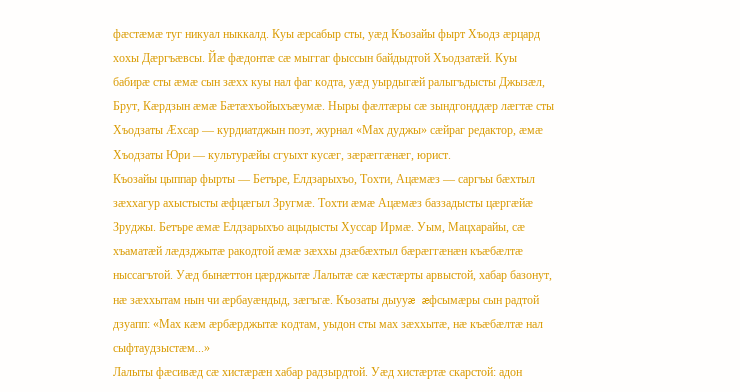фæстæмæ туг никуал ныккалд. Куы æрсабыр сты, уæд Къозайы фырт Хъодз æрцард хохы Дæргъæвсы. Йæ фæдонтæ сæ мыггаг фыссын байдыдтой Хъодзатæй. Куы бабирæ сты æмæ сын зæхх куы нал фаг кодта, уæд уырдыгæй ралыгъдысты Джызæл, Брут, Кæрдзын æмæ Бæтæхъойыхъæумæ. Ныры фæлтæры сæ зындгонддæр лæгтæ сты Хъодзаты Æхсар — курдиатджын поэт, журнал «Мах дуджы» сæйраг редактор, æмæ Хъодзаты Юри — культурæйы сгуыхт кусæг, зæрæггæнæг, юрист.
Къозайы цыппар фырты — Бетъре, Елдзарыхъо, Тохти, Ацæмæз — саргъы бæхтыл зæххагур ахыстысты æфцæгыл Зругмæ. Тохти æмæ Ацæмæз баззадысты цæргæйæ Зруджы. Бетъре æмæ Елдзарыхъо ацыдысты Хуссар Ирмæ. Уым, Мацхарайы, сæ хъаматæй лæдзджытæ ракодтой æмæ зæххы дзæбæхтыл бæрæггæнæн къæбæлтæ ныссагътой. Уæд бынæттон цæрджытæ Лалытæ сæ кæстæрты арвыстой, хабар базонут, нæ зæххытам нын чи æрбауæндыд, зæгъгæ. Къозаты дыууæ æфсымæры сын радтой дзуапп: «Мах кæм æрбæрджытæ кодтам, уыдон сты мах зæххытæ, нæ къæбæлтæ нал сыфтаудзыстæм...»
Лалыты фæсивæд сæ хистæрæн хабар радзырдтой. Уæд хистæртæ скарстой: адон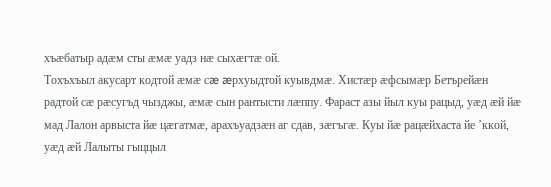хъæбатыр адæм сты æмæ уадз нæ сыхæгтæ ой.
Тохъхъыл акусарт кодтой æмæ сæ æрхуыдтой куывдмæ. Хистæр æфсымæр Бетърейæн радтой сæ рæсугъд чызджы, æмæ сын рантысти лæппу. Фараст азы йыл куы рацыд, уæд æй йæ мад Лалон арвыста йæ цæгатмæ, арахъуадзæн аг сдав, зæгъгæ. Куы йæ рацæйхаста йе ’ккой, уæд æй Лалыты гыццыл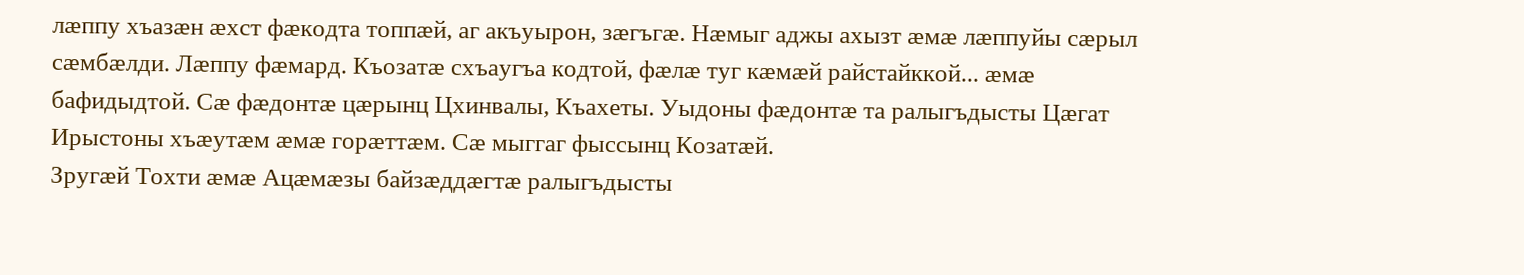лæппу хъазæн æхст фæкодта топпæй, аг акъуырон, зæгъгæ. Нæмыг аджы ахызт æмæ лæппуйы сæрыл сæмбæлди. Лæппу фæмард. Къозатæ схъаугъа кодтой, фæлæ туг кæмæй райстайккой... æмæ бафидыдтой. Сæ фæдонтæ цæрынц Цхинвалы, Къахеты. Уыдоны фæдонтæ та ралыгъдысты Цæгат Ирыстоны хъæутæм æмæ горæттæм. Сæ мыггаг фыссынц Козатæй.
Зругæй Тохти æмæ Ацæмæзы байзæддæгтæ ралыгъдысты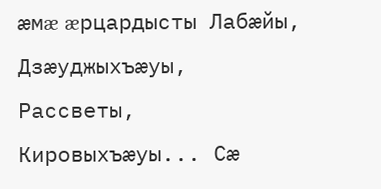æмæ æрцардысты Лабæйы, Дзæуджыхъæуы, Рассветы, Кировыхъæуы... Сæ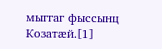мыггаг фыссынц Козатæй.[1]